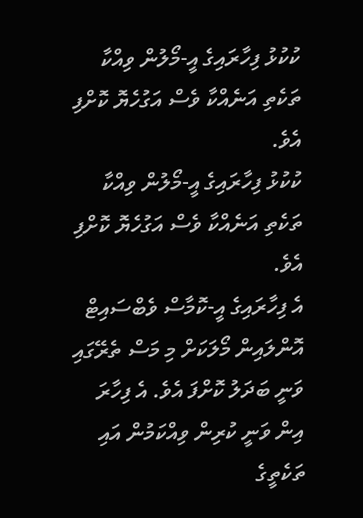ކުކުޅު ފިހާރައިގެ އީ-މޯލުން ވިއްކާ ތަކެތި އަނެއްކާ ވެސް އަގުހެޔޮ ކޮށްފި އެވެ.
ކުކުޅު ފިހާރައިގެ އީ-މޯލުން ވިއްކާ ތަކެތި އަނެއްކާ ވެސް އަގުހެޔޮ ކޮށްފި އެވެ.
އެ ފިހާރައިގެ އީ-ކޮމާސް ވެބްސައިޓް އޮންލައިން މޯލަކަށް މި މަސް ތެރޭގައި ވަނީ ބަދަލު ކޮށްފަ އެވެ. އެ ފިހާރަ އިން ވަނީ ކުރިން ވިއްކަމުން އައި ތަކެތީގެ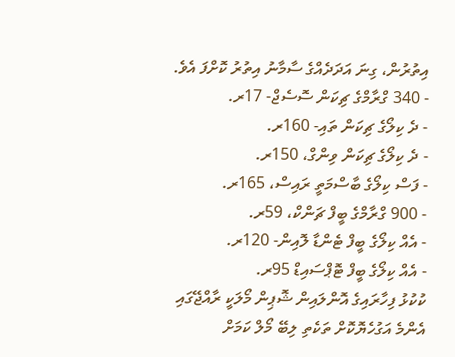އިތުރުން، ގިނަ އަދަދެއްގެ ސާމާނު އިތުރު ކޮށްފަ އެވެ.
- 340 ގްރާމްގެ ޗިކަން ސޮސެޖް- 17ރ.
- ދެ ކިލޯގެ ޗިކަން ތައި- 160ރ.
- ދެ ކިލޯގެ ޗިކަން ވިންގް، 150ރ.
- ފަސް ކިލޯގެ ބާސްމަތީ ރައިސް، 165ރ.
- 900 ގްރާމްގެ ބީފް ޗަންކް، 59ރ.
- އެއް ކިލޯގެ ބީފް ޓެންޑާ ލޮއިން- 120ރ.
- އެއް ކިލޯގެ ބީފް ޓޮޕްސައިޑް 95ރ.
ކުކުޅު ފިހާރައިގެ އޮންލައިން ޝޮޕިން މޯލަކީ ރާއްޖޭގައި އެންމެ އަގުހެޔޮކޮށް ތަކެތި ލިބޭ މޯލް ކަމަށް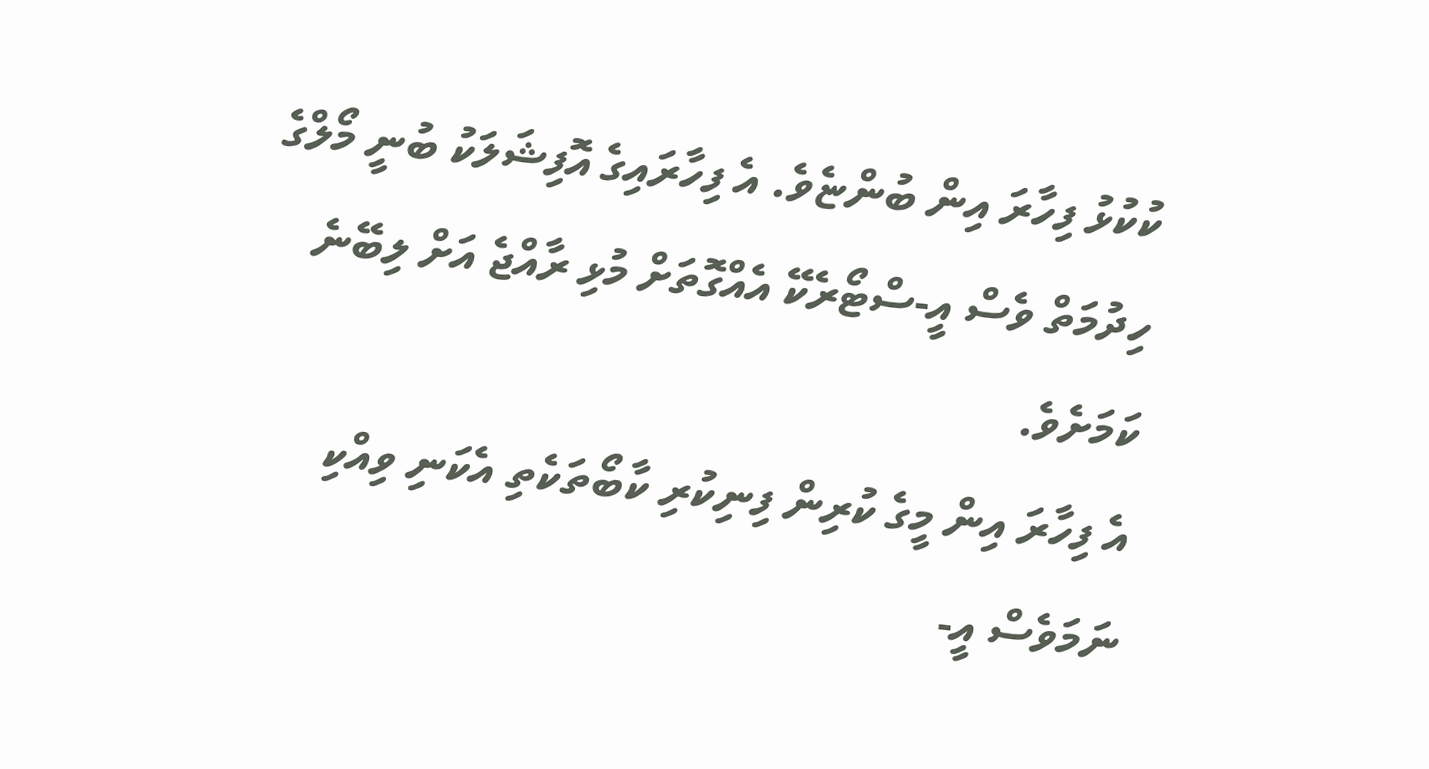ކުކުޅު ފިހާރަ އިން ބުންޏެވެ. އެ ފިހާރައިގެ އޮފިޝަލަކު ބުނީ މޯލްގެ ހިދުމަތް ވެސް އީ-ސްޓޯރެކޭ އެއްގޮތަށް މުޅި ރާއްޖެ އަށް ލިބޭނެ ކަމަށެވެ.
އެ ފިހާރަ އިން މީގެ ކުރިން ފިނިކުރި ކާބޯތަކެތި އެކަނި ވިއްކި ނަމަވެސް އީ-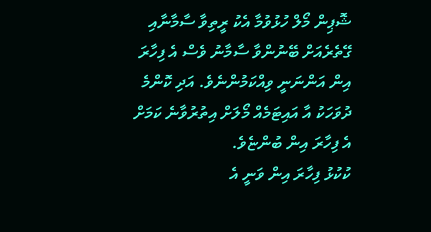ޝޮޕިން މޯލް ހުޅުވުމާ އެކު ރީތިވާ ސާމާނާއި ގޭތެރެއަށް ބޭނުންވާ ސާމާނު ވެސް އެ ފިހާރަ އިން އަންނަނީ ވިއްކަމުންނެވެ. އަދި ކޮންމެ ދުވަހަކު އާ އައިޓަމެއް މޯލަށް އިތުރުވާނެ ކަމަށް އެ ފިހާރަ އިން ބުންޏެވެ.
ކުކުޅު ފިހާރަ އިން ވަނީ އެ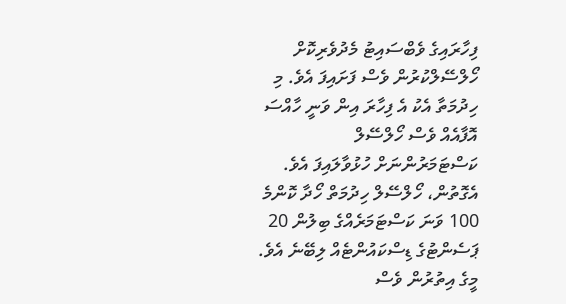ފިހާރައިގެ ވެބްސައިޓު މެދުވެރިކޮށް ހޯލްސޭލްކުރުން ވެސް ފަށައިފަ އެވެ. މި ހިދުމަތާ އެކު އެ ފިހާރަ އިން ވަނީ ހާއްސަ އޮފާއެއް ވެސް ހޯލްސޭލް ކަސްޓަމަރުންނަށް ހުޅުވާލައިފަ އެވެ. އެގޮތުން، ހޯލްސޭލް ހިދުމަތް ހޯދާ ކޮންމެ 100 ވަނަ ކަސްޓަމަރެއްގެ ބިލުން 20 ޕަސެންޓުގެ ޑިސްކައުންޓެއް ލިބޭނެ އެވެ. މީގެ އިތުރުން ވެސް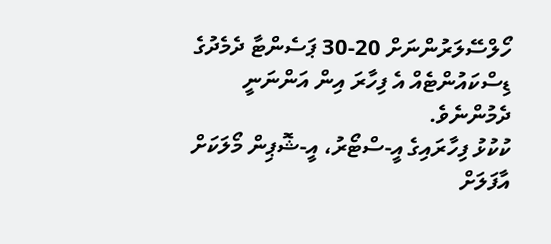ހޯލްސޭލަރުންނަށް 20-30 ޕަސެންޓާ ދެމެދުގެ ޑިސްކައުންޓެއް އެ ފިހާރަ އިން އަންނަނީ ދެމުންނެވެ.
ކުކުޅު ފިހާރައިގެ އީ-ސްޓޯރު، އީ-ޝޮޕިން މޯލަކަށް
އާފަލަށް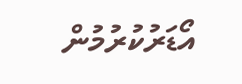އޯޑަރުކުރުމުން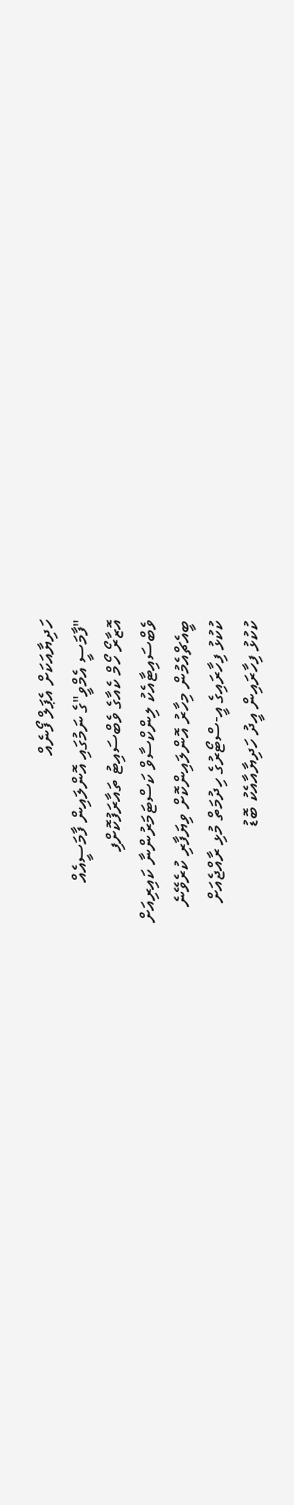ހަދިޔާއަކަށް އެޕަލް ފޯނެއް
"ފާމަސީ އެމްވީ"ގެ ނަމުގައި އޮންލައިން ފާމަސީއެއް
އޮޒާރޯ ހޯމް ކެއާގެ ވެބްސައިޓު ތައާރަފުކޮށްފި
ވެބްސައިޓާއެކު ލިންކްސާވް ކަސްޓަމަރުންނާ ކައިރިއަށް
ބީއެޗްއެމުން މިހާރު އޮންލައިންކޮށް ވިޔަފާރި ކުރެވޭނެ
ކުކުޅު ފިހާރައިގެ އީ-ސްޓޯރުގެ ހިދުމަތް މުޅި ރާއްޖެއަށް
ކުކުޅު ފިހާރައިން އީދު ހަދިޔާއާއެކު ބޮޑު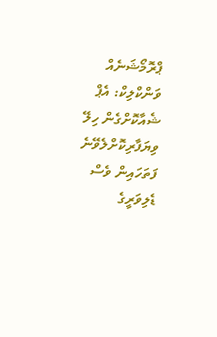ޕްރޮމޯޝަނެއް
ވަންކްލިކް: އެޕް ޝެއާކޮށްގެން ހިލޭ ވިޔަފާރިކޮށްލެވޭނެ
ފަތަހައިން ވެސް ޑެލިވަރީގެ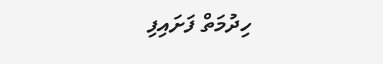ހިދުމަތް ފަށައިފި